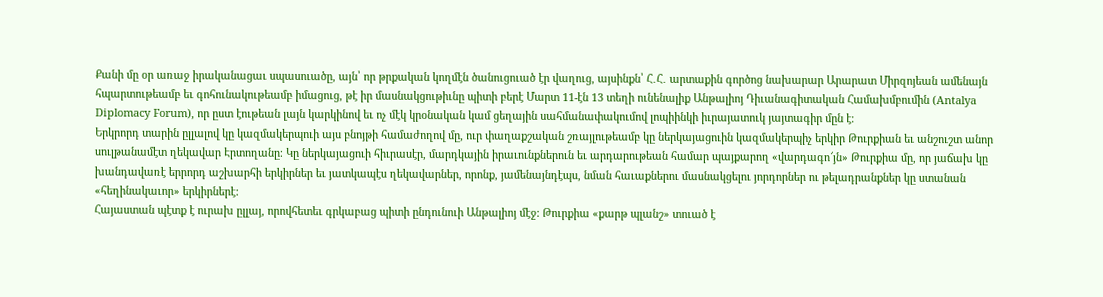Քանի մը օր առաջ իրականացաւ սպասուածը, այն՝ որ թրքական կողմէն ծանուցուած էր վաղուց, այսինքն՝ Հ․Հ․ արտաքին գործոց նախարար Արարատ Միրզոյեան ամենայն հպարտութեամբ եւ գոհունակութեամբ իմացուց, թէ իր մասնակցութիւնը պիտի բերէ Մարտ 11-էն 13 տեղի ունենալիք Անթալիոյ Դիւանագիտական Համախմբումին (Antalya Diplomacy Forum), որ ըստ էութեան լայն կարկինով եւ ոչ մէկ կրօնական կամ ցեղային սահմանափակումով լոպիինկի իւրայատուկ յայտագիր մըն է։
Երկրորդ տարին ըլլալով կը կազմակերպուի այս բնոյթի համաժողով մը, ուր փաղաքշական շռայլութեամբ կը ներկայացուին կազմակերպիչ երկիր Թուրքիան եւ անշուշտ անոր սուլթանամէտ ղեկավար Էրտողանը։ Կը ներկայացուի հիւրասէր, մարդկային իրաւունքներուն եւ արդարութեան համար պայքարող «վարդագո՜յն» Թուրքիա մը, որ յաճախ կը խանդավառէ երրորդ աշխարհի երկիրներ եւ յատկապէս ղեկավարներ, որոնք, յամենայնդէպս, նման հաւաքներու մասնակցելու յորդորներ ու թելադրանքներ կը ստանան «հեղինակաւոր» երկիրներէ:
Հայաստան պէտք է ուրախ ըլլայ, որովհետեւ գրկաբաց պիտի ընդունուի Անթալիոյ մէջ: Թուրքիա «քարթ պլանշ» տուած է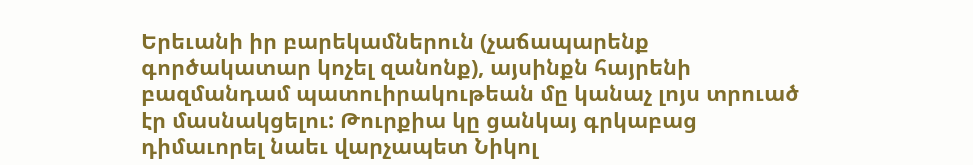Երեւանի իր բարեկամներուն (չաճապարենք գործակատար կոչել զանոնք), այսինքն հայրենի բազմանդամ պատուիրակութեան մը կանաչ լոյս տրուած էր մասնակցելու: Թուրքիա կը ցանկայ գրկաբաց դիմաւորել նաեւ վարչապետ Նիկոլ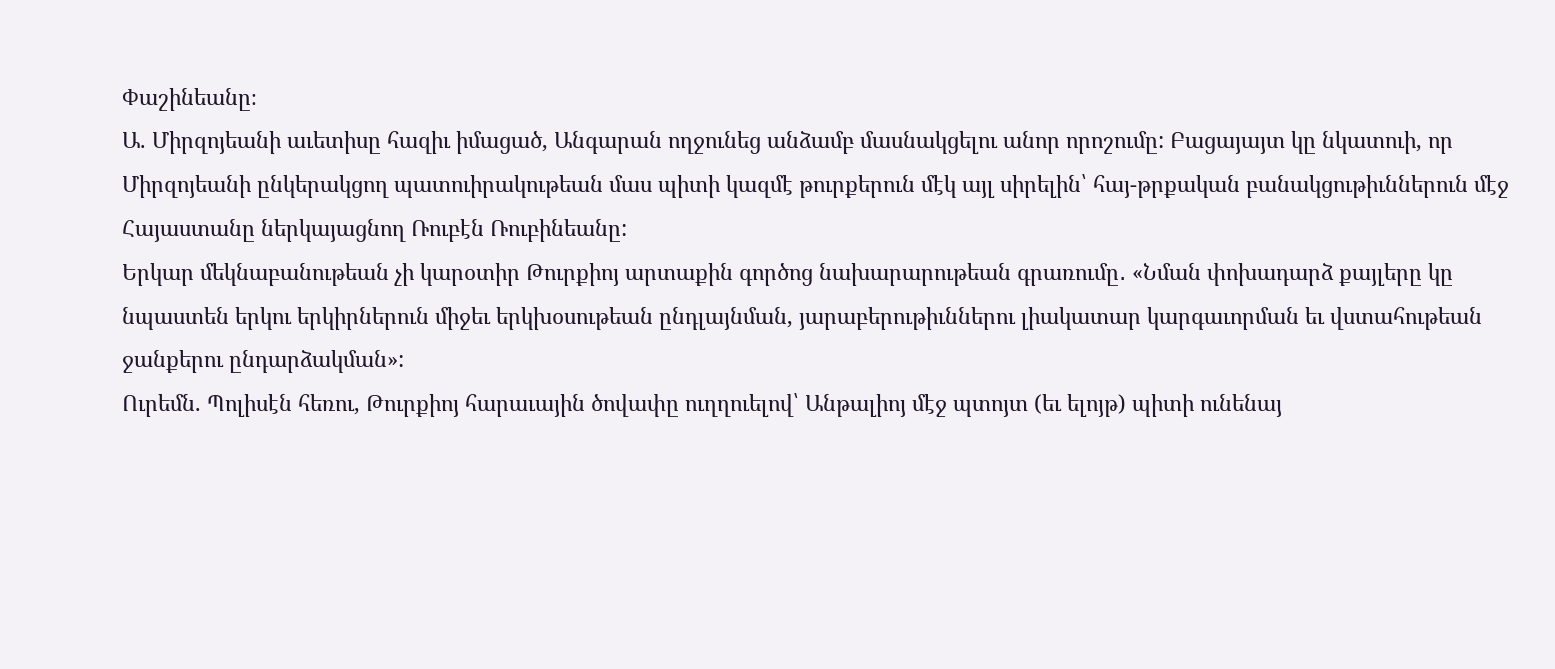Փաշինեանը։
Ա. Միրզոյեանի աւետիսը հազիւ իմացած, Անգարան ողջունեց անձամբ մասնակցելու անոր որոշումը: Բացայայտ կը նկատուի, որ Միրզոյեանի ընկերակցող պատուիրակութեան մաս պիտի կազմէ թուրքերուն մէկ այլ սիրելին՝ հայ-թրքական բանակցութիւններուն մէջ Հայաստանը ներկայացնող Ռուբէն Ռուբինեանը:
Երկար մեկնաբանութեան չի կարօտիր Թուրքիոյ արտաքին գործոց նախարարութեան գրառումը․ «Նման փոխադարձ քայլերը կը նպաստեն երկու երկիրներուն միջեւ երկխօսութեան ընդլայնման, յարաբերութիւններու լիակատար կարգաւորման եւ վստահութեան ջանքերու ընդարձակման»:
Ուրեմն. Պոլիսէն հեռու, Թուրքիոյ հարաւային ծովափը ուղղուելով՝ Անթալիոյ մէջ պտոյտ (եւ ելոյթ) պիտի ունենայ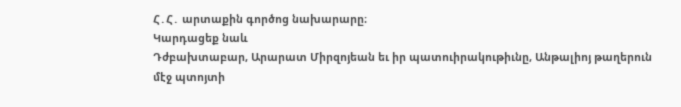Հ․Հ․ արտաքին գործոց նախարարը։
Կարդացեք նաև
Դժբախտաբար, Արարատ Միրզոյեան եւ իր պատուիրակութիւնը, Անթալիոյ թաղերուն մէջ պտոյտի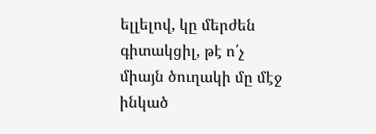ելլելով, կը մերժեն գիտակցիլ, թէ ո՛չ միայն ծուղակի մը մէջ ինկած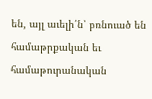են, այլ աւելի՛ն՝ բռնուած են համաթրքական եւ համաթուրանական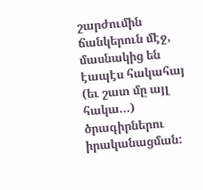շարժումին ճանկերուն մէջ, մասնակից են էապէս հակահայ (եւ շատ մը այլ հակա…) ծրագիրներու իրականացման: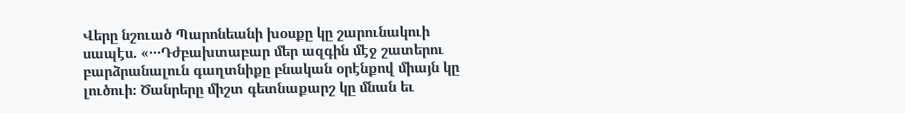Վերը նշուած Պարոնեանի խօսքը կը շարունակուի սապէս. «․․․Դժբախտաբար մեր ազգին մէջ շատերու բարձրանալուն գաղտնիքը բնական օրէնքով միայն կը լուծուի։ Ծանրերը միշտ գետնաքարշ կը մնան եւ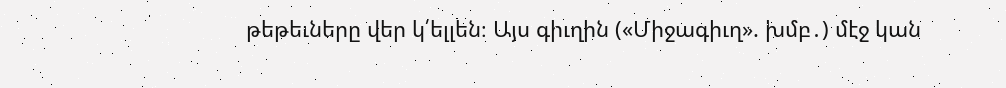թեթեւները վեր կ՛ելլեն։ Այս գիւղին («Միջագիւղ». խմբ․) մէջ կան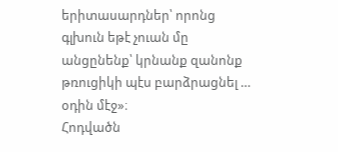երիտասարդներ՝ որոնց գլխուն եթէ չուան մը անցընենք՝ կրնանք զանոնք թռուցիկի պէս բարձրացնել … օդին մէջ»։
Հոդվածն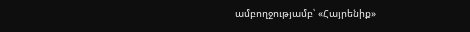ամբողջությամբ՝ «Հայրենիք»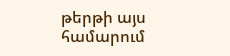թերթի այս համարում